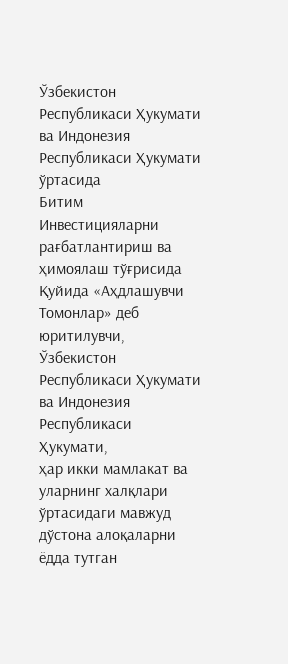Ўзбекистон Республикаси Ҳукумати ва Индонезия Республикаси Ҳукумати ўртасида
Битим
Инвестицияларни рағбатлантириш ва ҳимоялаш тўғрисида
Қуйида «Аҳдлашувчи Томонлар» деб юритилувчи, Ўзбекистон Республикаси Ҳукумати ва Индонезия Республикаси Ҳукумати,
ҳар икки мамлакат ва уларнинг халқлари ўртасидаги мавжуд дўстона алоқаларни ёдда тутган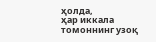ҳолда,
ҳар иккала томоннинг узоқ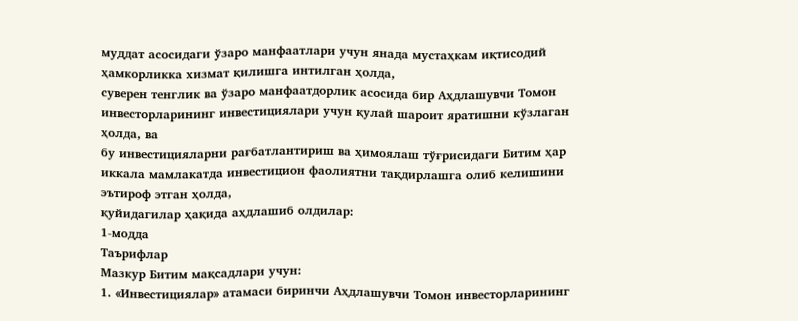муддат асосидаги ўзаро манфаатлари учун янада мустаҳкам иқтисодий ҳамкорликка хизмат қилишга интилган ҳолда,
суверен тенглик ва ўзаро манфаатдорлик асосида бир Аҳдлашувчи Томон инвесторларининг инвестициялари учун қулай шароит яратишни кўзлаган ҳолда, ва
бу инвестицияларни рағбатлантириш ва ҳимоялаш тўғрисидаги Битим ҳар иккала мамлакатда инвестицион фаолиятни тақдирлашга олиб келишини эътироф этган ҳолда,
қуйидагилар ҳақида аҳдлашиб олдилар:
1-модда
Таърифлар
Мазкур Битим мақсадлари учун:
1. «Инвестициялар» атамаси биринчи Аҳдлашувчи Томон инвесторларининг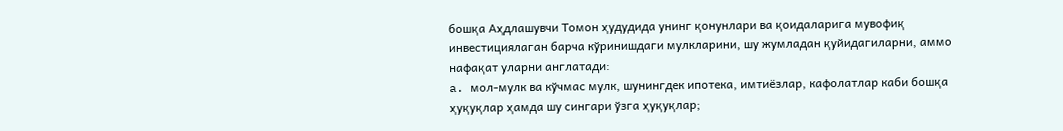бошқа Аҳдлашувчи Томон ҳудудида унинг қонунлари ва қоидаларига мувофиқ инвестициялаган барча кўринишдаги мулкларини, шу жумладан қуйидагиларни, аммо нафақат уларни англатади:
a. мол-мулк ва кўчмас мулк, шунингдек ипотека, имтиёзлар, кафолатлар каби бошқа ҳуқуқлар ҳамда шу сингари ўзга ҳуқуқлар;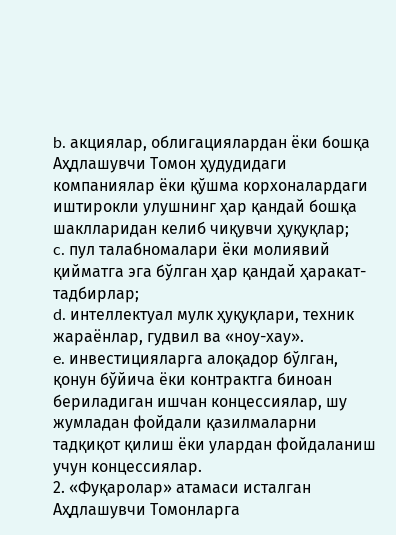b. акциялар, облигациялардан ёки бошқа Аҳдлашувчи Томон ҳудудидаги компаниялар ёки қўшма корхоналардаги иштирокли улушнинг ҳар қандай бошқа шаклларидан келиб чиқувчи ҳуқуқлар;
c. пул талабномалари ёки молиявий қийматга эга бўлган ҳар қандай ҳаракат-тадбирлар;
d. интеллектуал мулк ҳуқуқлари, техник жараёнлар, гудвил ва «ноу-хау».
e. инвестицияларга алоқадор бўлган, қонун бўйича ёки контрактга биноан бериладиган ишчан концессиялар, шу жумладан фойдали қазилмаларни тадқиқот қилиш ёки улардан фойдаланиш учун концессиялар.
2. «Фуқаролар» атамаси исталган Аҳдлашувчи Томонларга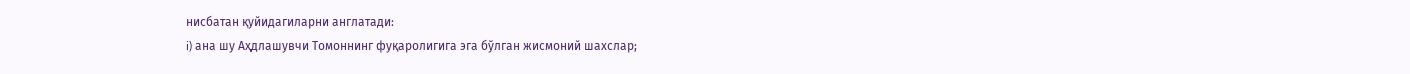нисбатан қуйидагиларни англатади:
i) ана шу Аҳдлашувчи Томоннинг фуқаролигига эга бўлган жисмоний шахслар;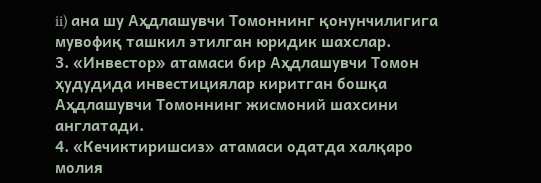ii) ана шу Аҳдлашувчи Томоннинг қонунчилигига мувофиқ ташкил этилган юридик шахслар.
3. «Инвестор» атамаси бир Аҳдлашувчи Томон ҳудудида инвестициялар киритган бошқа Аҳдлашувчи Томоннинг жисмоний шахсини англатади.
4. «Кечиктиришсиз» атамаси одатда халқаро молия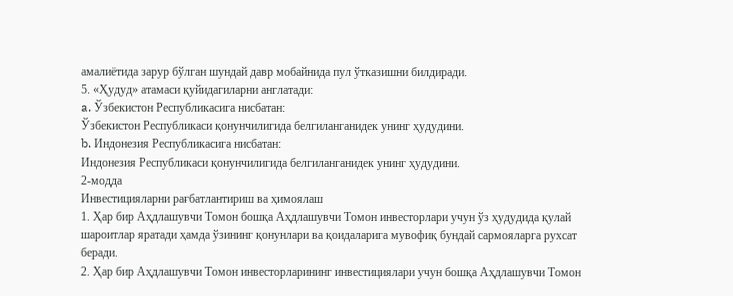амалиётида зарур бўлган шундай давр мобайнида пул ўтказишни билдиради.
5. «Ҳудуд» атамаси қуйидагиларни англатади:
a. Ўзбекистон Республикасига нисбатан:
Ўзбекистон Республикаси қонунчилигида белгиланганидек унинг ҳудудини.
b. Индонезия Республикасига нисбатан:
Индонезия Республикаси қонунчилигида белгиланганидек унинг ҳудудини.
2-модда
Инвестицияларни рағбатлантириш ва ҳимоялаш
1. Ҳар бир Аҳдлашувчи Томон бошқа Аҳдлашувчи Томон инвесторлари учун ўз ҳудудида қулай шароитлар яратади ҳамда ўзининг қонунлари ва қоидаларига мувофиқ бундай сармояларга рухсат беради.
2. Ҳар бир Аҳдлашувчи Томон инвесторларининг инвестициялари учун бошқа Аҳдлашувчи Томон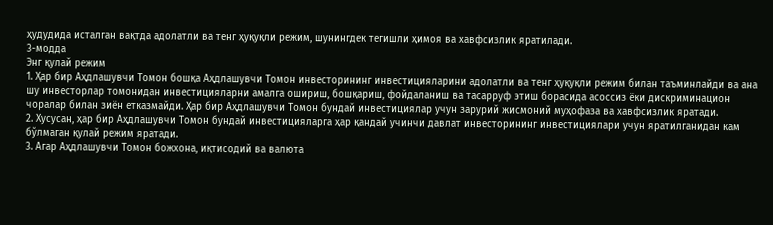ҳудудида исталган вақтда адолатли ва тенг ҳуқуқли режим, шунингдек тегишли ҳимоя ва хавфсизлик яратилади.
3-модда
Энг қулай режим
1. Ҳар бир Аҳдлашувчи Томон бошқа Аҳдлашувчи Томон инвесторининг инвестицияларини адолатли ва тенг ҳуқуқли режим билан таъминлайди ва ана шу инвесторлар томонидан инвестицияларни амалга ошириш, бошқариш, фойдаланиш ва тасарруф этиш борасида асоссиз ёки дискриминацион чоралар билан зиён етказмайди. Ҳар бир Аҳдлашувчи Томон бундай инвестициялар учун зарурий жисмоний муҳофаза ва хавфсизлик яратади.
2. Хусусан, ҳар бир Аҳдлашувчи Томон бундай инвестицияларга ҳар қандай учинчи давлат инвесторининг инвестициялари учун яратилганидан кам бўлмаган қулай режим яратади.
3. Агар Аҳдлашувчи Томон божхона, иқтисодий ва валюта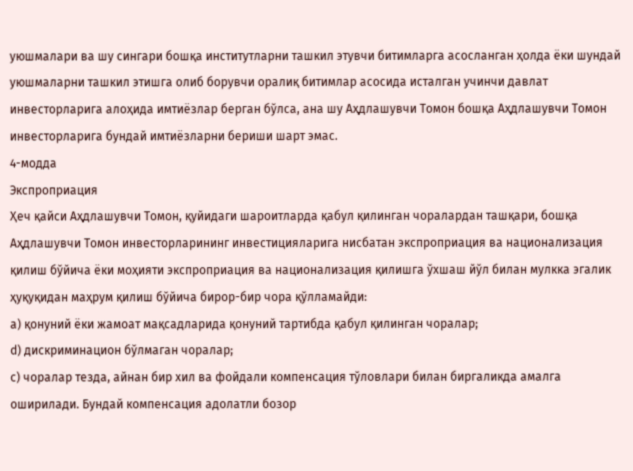уюшмалари ва шу сингари бошқа институтларни ташкил этувчи битимларга асосланган ҳолда ёки шундай уюшмаларни ташкил этишга олиб борувчи оралиқ битимлар асосида исталган учинчи давлат инвесторларига алоҳида имтиёзлар берган бўлса, ана шу Аҳдлашувчи Томон бошқа Аҳдлашувчи Томон инвесторларига бундай имтиёзларни бериши шарт эмас.
4-модда
Экспроприация
Ҳеч қайси Аҳдлашувчи Томон, қуйидаги шароитларда қабул қилинган чоралардан ташқари, бошқа Аҳдлашувчи Томон инвесторларининг инвестицияларига нисбатан экспроприация ва национализация қилиш бўйича ёки моҳияти экспроприация ва национализация қилишга ўхшаш йўл билан мулкка эгалик ҳуқуқидан маҳрум қилиш бўйича бирор-бир чора қўлламайди:
а) қонуний ёки жамоат мақсадларида қонуний тартибда қабул қилинган чоралар;
d) дискриминацион бўлмаган чоралар;
с) чоралар тезда, айнан бир хил ва фойдали компенсация тўловлари билан биргаликда амалга оширилади. Бундай компенсация адолатли бозор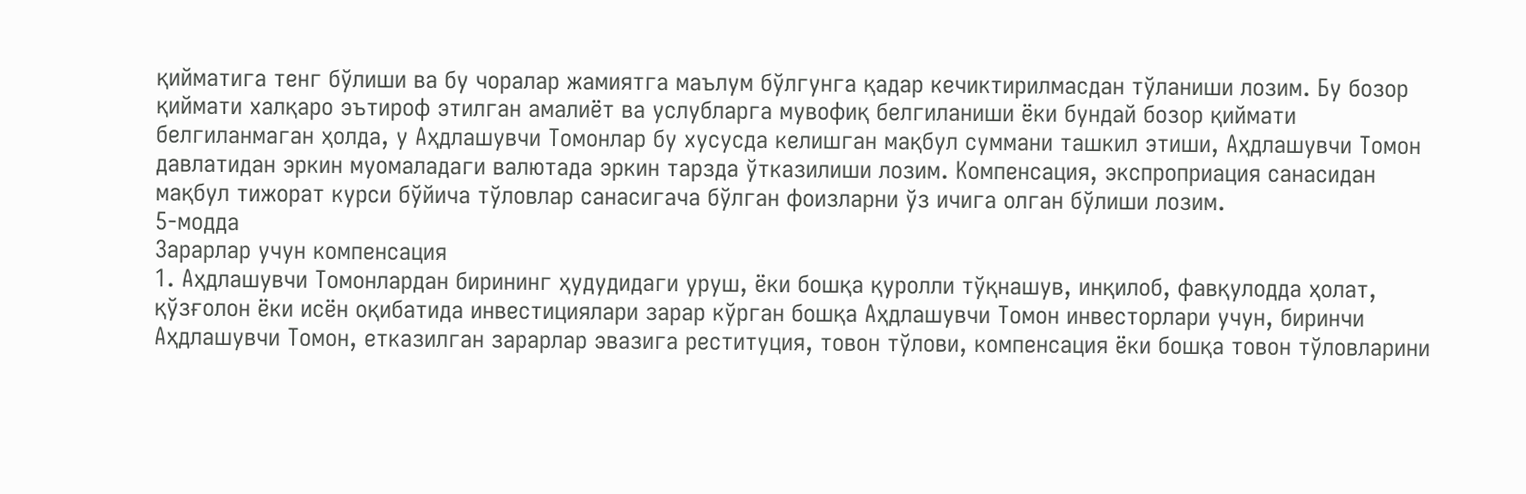қийматига тенг бўлиши ва бу чоралар жамиятга маълум бўлгунга қадар кечиктирилмасдан тўланиши лозим. Бу бозор қиймати халқаро эътироф этилган амалиёт ва услубларга мувофиқ белгиланиши ёки бундай бозор қиймати белгиланмаган ҳолда, у Аҳдлашувчи Томонлар бу хусусда келишган мақбул суммани ташкил этиши, Аҳдлашувчи Томон давлатидан эркин муомаладаги валютада эркин тарзда ўтказилиши лозим. Компенсация, экспроприация санасидан мақбул тижорат курси бўйича тўловлар санасигача бўлган фоизларни ўз ичига олган бўлиши лозим.
5-модда
Зарарлар учун компенсация
1. Аҳдлашувчи Томонлардан бирининг ҳудудидаги уруш, ёки бошқа қуролли тўқнашув, инқилоб, фавқулодда ҳолат, қўзғолон ёки исён оқибатида инвестициялари зарар кўрган бошқа Аҳдлашувчи Томон инвесторлари учун, биринчи Аҳдлашувчи Томон, етказилган зарарлар эвазига реституция, товон тўлови, компенсация ёки бошқа товон тўловларини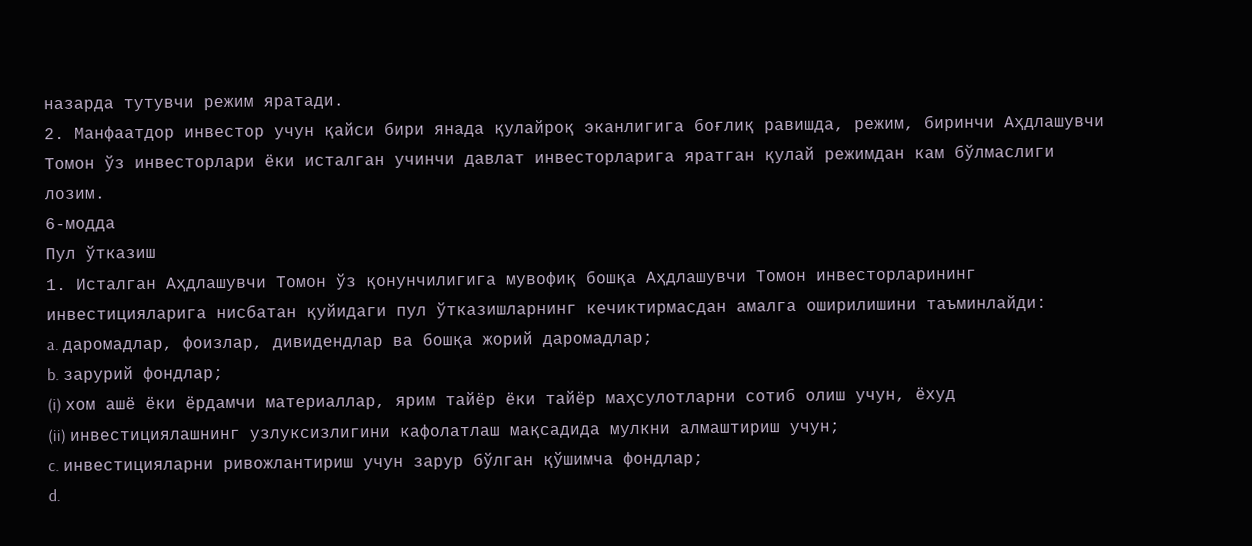назарда тутувчи режим яратади.
2. Манфаатдор инвестор учун қайси бири янада қулайроқ эканлигига боғлиқ равишда, режим, биринчи Аҳдлашувчи Томон ўз инвесторлари ёки исталган учинчи давлат инвесторларига яратган қулай режимдан кам бўлмаслиги лозим.
6-модда
Пул ўтказиш
1. Исталган Аҳдлашувчи Томон ўз қонунчилигига мувофиқ бошқа Аҳдлашувчи Томон инвесторларининг инвестицияларига нисбатан қуйидаги пул ўтказишларнинг кечиктирмасдан амалга оширилишини таъминлайди:
a. даромадлар, фоизлар, дивидендлар ва бошқа жорий даромадлар;
b. зарурий фондлар;
(i) хом ашё ёки ёрдамчи материаллар, ярим тайёр ёки тайёр маҳсулотларни сотиб олиш учун, ёхуд
(ii) инвестициялашнинг узлуксизлигини кафолатлаш мақсадида мулкни алмаштириш учун;
c. инвестицияларни ривожлантириш учун зарур бўлган қўшимча фондлар;
d.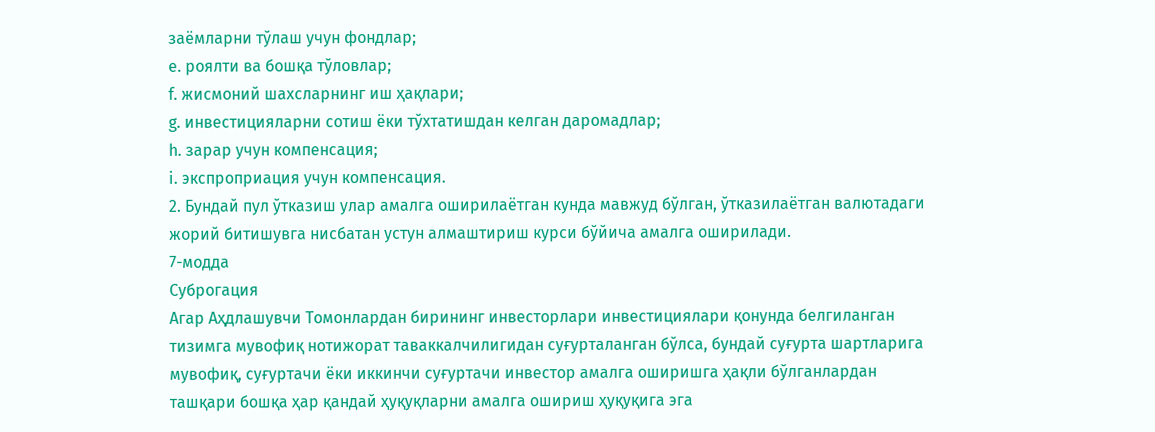заёмларни тўлаш учун фондлар;
e. роялти ва бошқа тўловлар;
f. жисмоний шахсларнинг иш ҳақлари;
g. инвестицияларни сотиш ёки тўхтатишдан келган даромадлар;
h. зарар учун компенсация;
i. экспроприация учун компенсация.
2. Бундай пул ўтказиш улар амалга оширилаётган кунда мавжуд бўлган, ўтказилаётган валютадаги жорий битишувга нисбатан устун алмаштириш курси бўйича амалга оширилади.
7-модда
Суброгация
Агар Аҳдлашувчи Томонлардан бирининг инвесторлари инвестициялари қонунда белгиланган тизимга мувофиқ нотижорат таваккалчилигидан суғурталанган бўлса, бундай суғурта шартларига мувофиқ, суғуртачи ёки иккинчи суғуртачи инвестор амалга оширишга ҳақли бўлганлардан ташқари бошқа ҳар қандай ҳуқуқларни амалга ошириш ҳуқуқига эга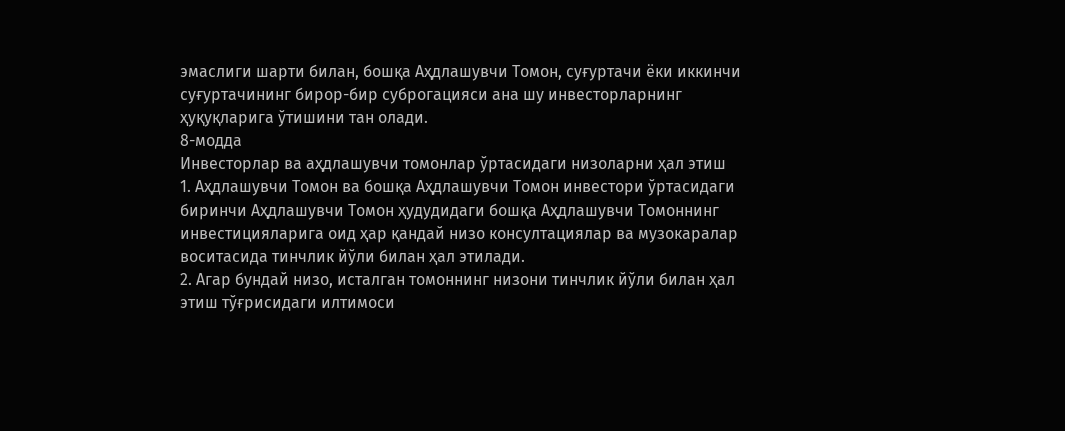эмаслиги шарти билан, бошқа Аҳдлашувчи Томон, суғуртачи ёки иккинчи суғуртачининг бирор-бир суброгацияси ана шу инвесторларнинг ҳуқуқларига ўтишини тан олади.
8-модда
Инвесторлар ва аҳдлашувчи томонлар ўртасидаги низоларни ҳал этиш
1. Аҳдлашувчи Томон ва бошқа Аҳдлашувчи Томон инвестори ўртасидаги биринчи Аҳдлашувчи Томон ҳудудидаги бошқа Аҳдлашувчи Томоннинг инвестицияларига оид ҳар қандай низо консултациялар ва музокаралар воситасида тинчлик йўли билан ҳал этилади.
2. Агар бундай низо, исталган томоннинг низони тинчлик йўли билан ҳал этиш тўғрисидаги илтимоси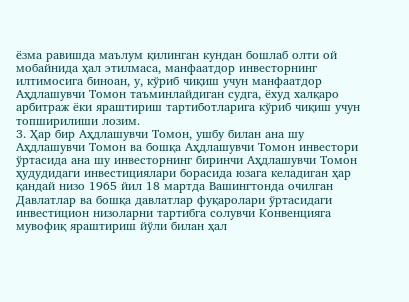ёзма равишда маълум қилинган кундан бошлаб олти ой мобайнида ҳал этилмаса, манфаатдор инвесторнинг илтимосига биноан, у, кўриб чиқиш учун манфаатдор Аҳдлашувчи Томон таъминлайдиган судга, ёхуд халқаро арбитраж ёки яраштириш тартиботларига кўриб чиқиш учун топширилиши лозим.
3. Ҳар бир Аҳдлашувчи Томон, ушбу билан ана шу Аҳдлашувчи Томон ва бошқа Аҳдлашувчи Томон инвестори ўртасида ана шу инвесторнинг биринчи Аҳдлашувчи Томон ҳудудидаги инвестициялари борасида юзага келадиган ҳар қандай низо 1965 йил 18 мартда Вашингтонда очилган Давлатлар ва бошқа давлатлар фуқаролари ўртасидаги инвестицион низоларни тартибга солувчи Конвенцияга мувофиқ яраштириш йўли билан ҳал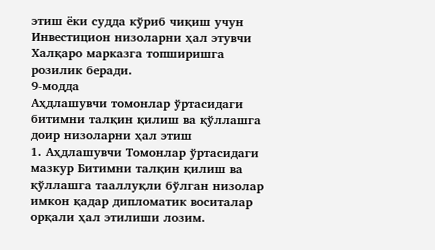этиш ёки судда кўриб чиқиш учун Инвестицион низоларни ҳал этувчи Халқаро марказга топширишга розилик беради.
9-модда
Аҳдлашувчи томонлар ўртасидаги битимни талқин қилиш ва қўллашга доир низоларни ҳал этиш
1. Аҳдлашувчи Томонлар ўртасидаги мазкур Битимни талқин қилиш ва қўллашга тааллуқли бўлган низолар имкон қадар дипломатик воситалар орқали ҳал этилиши лозим.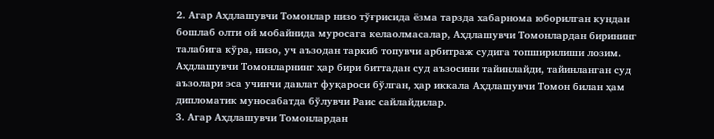2. Агар Аҳдлашувчи Томонлар низо тўғрисида ёзма тарзда хабарнома юборилган кундан бошлаб олти ой мобайнида муросага келаолмасалар, Аҳдлашувчи Томонлардан бирининг талабига кўра, низо, уч аъзодан таркиб топувчи арбитраж судига топширилиши лозим. Аҳдлашувчи Томонларнинг ҳар бири биттадан суд аъзосини тайинлайди, тайинланган суд аъзолари эса учинчи давлат фуқароси бўлган, ҳар иккала Аҳдлашувчи Томон билан ҳам дипломатик муносабатда бўлувчи Раис сайлайдилар.
3. Агар Аҳдлашувчи Томонлардан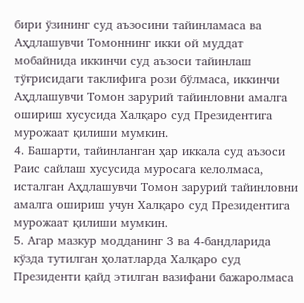бири ўзининг суд аъзосини тайинламаса ва Аҳдлашувчи Томоннинг икки ой муддат мобайнида иккинчи суд аъзоси тайинлаш тўғрисидаги таклифига рози бўлмаса, иккинчи Аҳдлашувчи Томон зарурий тайинловни амалга ошириш хусусида Халқаро суд Президентига мурожаат қилиши мумкин.
4. Башарти, тайинланган ҳар иккала суд аъзоси Раис сайлаш хусусида муросага келолмаса, исталган Аҳдлашувчи Томон зарурий тайинловни амалга ошириш учун Халқаро суд Президентига мурожаат қилиши мумкин.
5. Агар мазкур модданинг 3 ва 4-бандларида кўзда тутилган ҳолатларда Халқаро суд Президенти қайд этилган вазифани бажаролмаса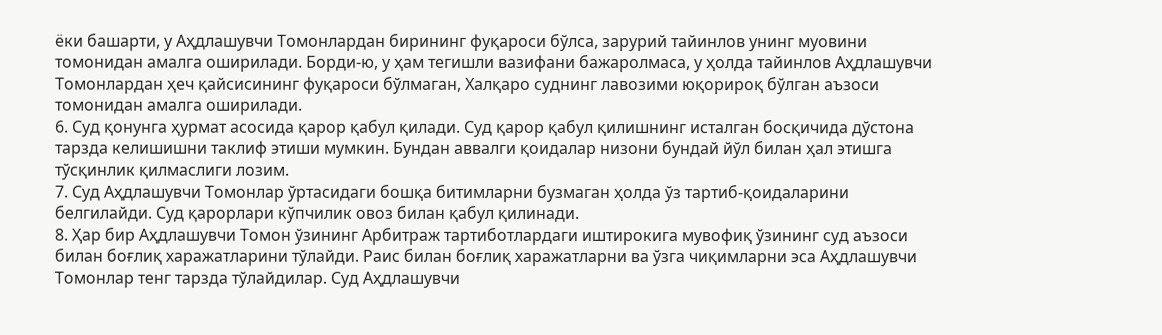ёки башарти, у Аҳдлашувчи Томонлардан бирининг фуқароси бўлса, зарурий тайинлов унинг муовини томонидан амалга оширилади. Борди-ю, у ҳам тегишли вазифани бажаролмаса, у ҳолда тайинлов Аҳдлашувчи Томонлардан ҳеч қайсисининг фуқароси бўлмаган, Халқаро суднинг лавозими юқорироқ бўлган аъзоси томонидан амалга оширилади.
6. Суд қонунга ҳурмат асосида қарор қабул қилади. Суд қарор қабул қилишнинг исталган босқичида дўстона тарзда келишишни таклиф этиши мумкин. Бундан аввалги қоидалар низони бундай йўл билан ҳал этишга тўсқинлик қилмаслиги лозим.
7. Суд Аҳдлашувчи Томонлар ўртасидаги бошқа битимларни бузмаган ҳолда ўз тартиб-қоидаларини белгилайди. Суд қарорлари кўпчилик овоз билан қабул қилинади.
8. Ҳар бир Аҳдлашувчи Томон ўзининг Арбитраж тартиботлардаги иштирокига мувофиқ ўзининг суд аъзоси билан боғлиқ харажатларини тўлайди. Раис билан боғлиқ харажатларни ва ўзга чиқимларни эса Аҳдлашувчи Томонлар тенг тарзда тўлайдилар. Суд Аҳдлашувчи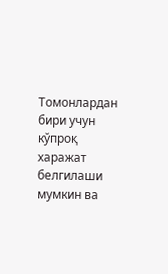Томонлардан бири учун кўпроқ харажат белгилаши мумкин ва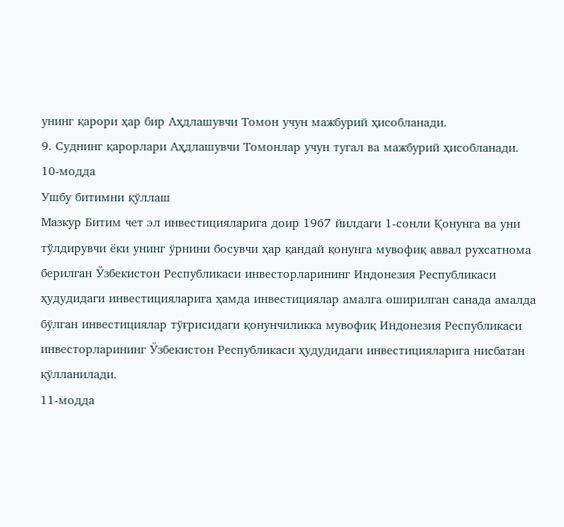унинг қарори ҳар бир Аҳдлашувчи Томон учун мажбурий ҳисобланади.
9. Суднинг қарорлари Аҳдлашувчи Томонлар учун тугал ва мажбурий ҳисобланади.
10-модда
Ушбу битимни қўллаш
Мазкур Битим чет эл инвестицияларига доир 1967 йилдаги 1-сонли Қонунга ва уни тўлдирувчи ёки унинг ўрнини босувчи ҳар қандай қонунга мувофиқ аввал рухсатнома берилган Ўзбекистон Республикаси инвесторларининг Индонезия Республикаси ҳудудидаги инвестицияларига ҳамда инвестициялар амалга оширилган санада амалда бўлган инвестициялар тўғрисидаги қонунчиликка мувофиқ Индонезия Республикаси инвесторларининг Ўзбекистон Республикаси ҳудудидаги инвестицияларига нисбатан қўлланилади.
11-модда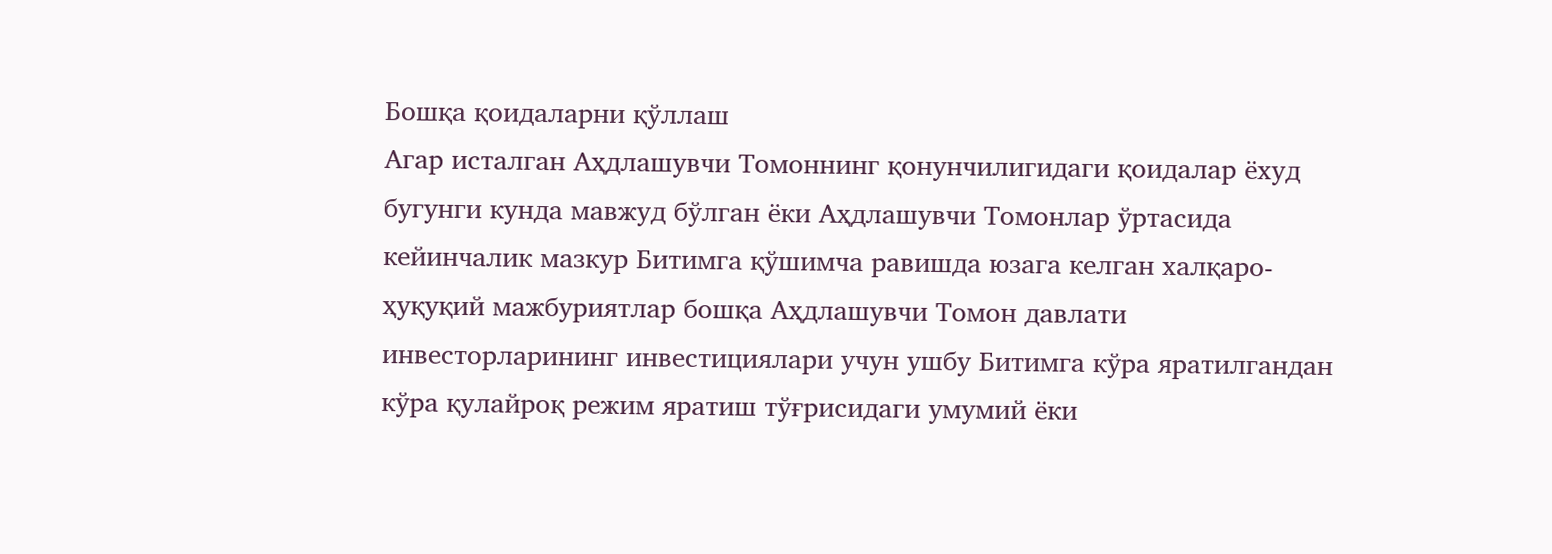Бошқа қоидаларни қўллаш
Агар исталган Аҳдлашувчи Томоннинг қонунчилигидаги қоидалар ёхуд бугунги кунда мавжуд бўлган ёки Аҳдлашувчи Томонлар ўртасида кейинчалик мазкур Битимга қўшимча равишда юзага келган халқаро-ҳуқуқий мажбуриятлар бошқа Аҳдлашувчи Томон давлати инвесторларининг инвестициялари учун ушбу Битимга кўра яратилгандан кўра қулайроқ режим яратиш тўғрисидаги умумий ёки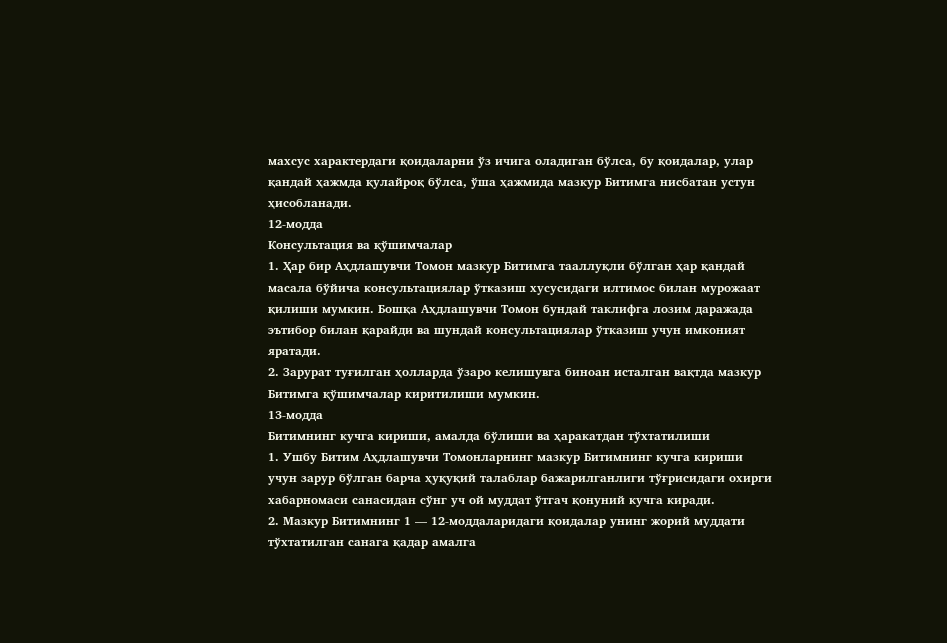махсус характердаги қоидаларни ўз ичига оладиган бўлса, бу қоидалар, улар қандай ҳажмда қулайроқ бўлса, ўша ҳажмида мазкур Битимга нисбатан устун ҳисобланади.
12-модда
Консультация ва қўшимчалар
1. Ҳар бир Аҳдлашувчи Томон мазкур Битимга тааллуқли бўлган ҳар қандай масала бўйича консультациялар ўтказиш хусусидаги илтимос билан мурожаат қилиши мумкин. Бошқа Аҳдлашувчи Томон бундай таклифга лозим даражада эътибор билан қарайди ва шундай консультациялар ўтказиш учун имконият яратади.
2. Зарурат туғилган ҳолларда ўзаро келишувга биноан исталган вақтда мазкур Битимга қўшимчалар киритилиши мумкин.
13-модда
Битимнинг кучга кириши, амалда бўлиши ва ҳаракатдан тўхтатилиши
1. Ушбу Битим Аҳдлашувчи Томонларнинг мазкур Битимнинг кучга кириши учун зарур бўлган барча ҳуқуқий талаблар бажарилганлиги тўғрисидаги охирги хабарномаси санасидан сўнг уч ой муддат ўтгач қонуний кучга киради.
2. Мазкур Битимнинг 1 — 12-моддаларидаги қоидалар унинг жорий муддати тўхтатилган санага қадар амалга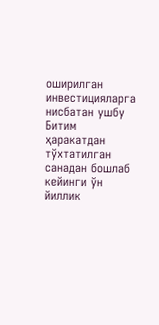оширилган инвестицияларга нисбатан ушбу Битим ҳаракатдан тўхтатилган санадан бошлаб кейинги ўн йиллик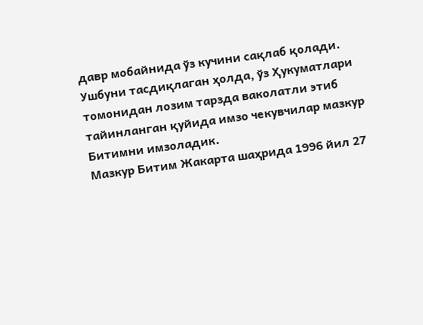давр мобайнида ўз кучини сақлаб қолади.
Ушбуни тасдиқлаган ҳолда, ўз Ҳукуматлари томонидан лозим тарзда ваколатли этиб тайинланган қуйида имзо чекувчилар мазкур Битимни имзоладик.
Мазкур Битим Жакарта шаҳрида 1996 йил 27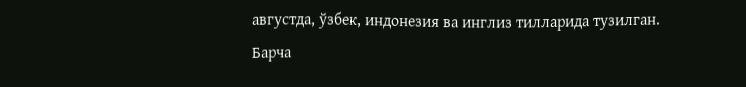августда, ўзбек, индонезия ва инглиз тилларида тузилган.
Барча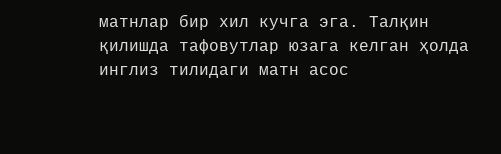матнлар бир хил кучга эга. Талқин қилишда тафовутлар юзага келган ҳолда инглиз тилидаги матн асос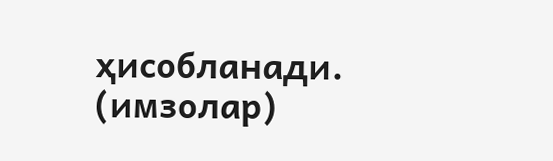ҳисобланади.
(имзолар)